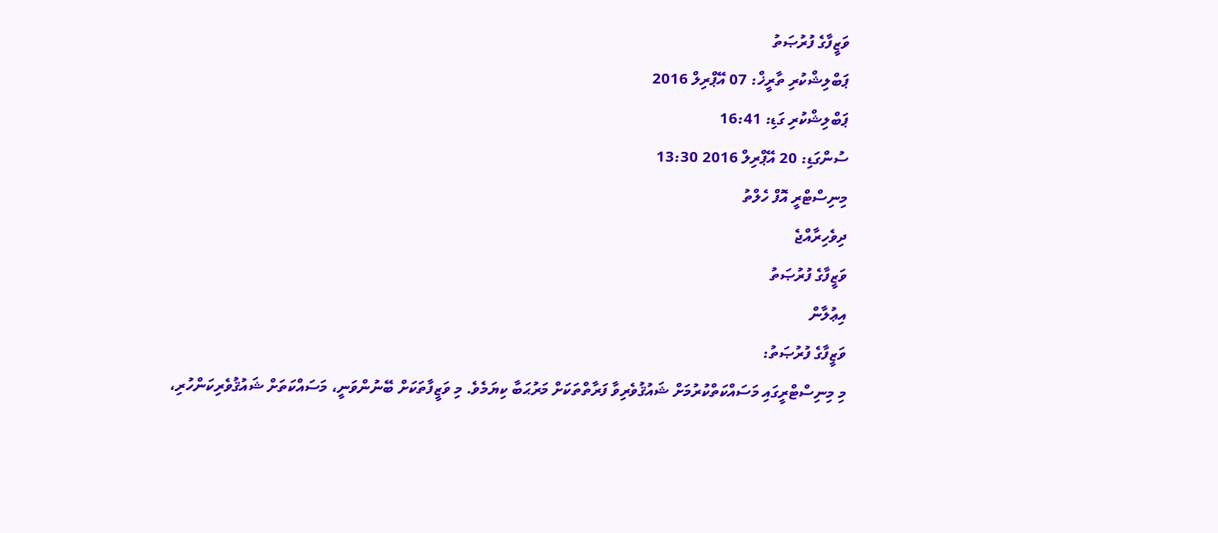ވަޒީފާގެ ފުރުޞަތު
ޕަބްލިޝްކުރި ތާރީޚް: 07 އޭޕްރިލް 2016
ޕަބްލިޝްކުރި ގަޑި: 16:41
ސުންގަޑި: 20 އޭޕްރިލް 2016 13:30
މިނިސްޓްރީ އޮފް ހެލްތު
ދިވެހިރާއްޖެ
ވަޒީފާގެ ފުރުޞަތު
އިޢުލާން
ވަޒީފާގެ ފުރުޞަތު:
މި މިނިސްޓްރީގައި މަސައްކަތްކުރުމަށް ޝައުޤުވެރިވާ ފަރާތްތަކަށް މަރުޙަބާ ކިޔަމެވެ. މި ވަޒީފާތަކަށް ބޭނުންވަނީ، މަސައްކަތަށް ޝައުޤުވެރިކަންހުރި،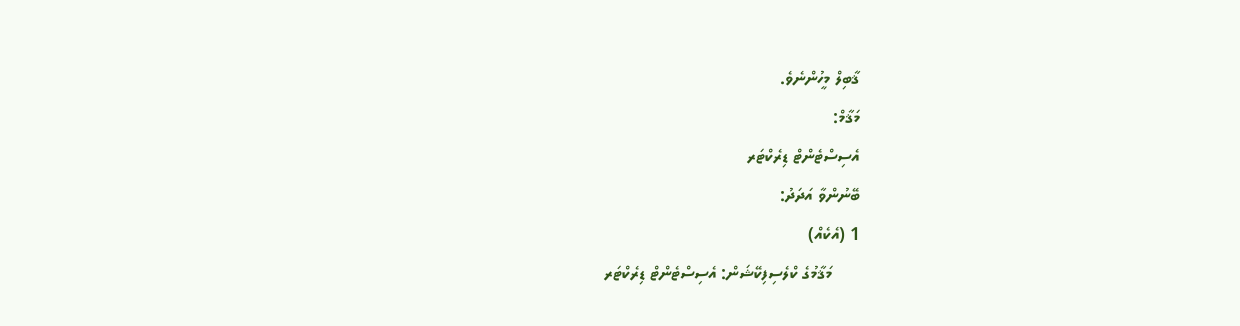ޤާބިލް މީހުންނެވެ.
މަޤާމް:
އެސިސްޓެންޓް ޑިރެކްޓަރ
ބޭނުންވާ އަދަދު:
1 (އެކެއް)
      މަޤާމުގެ ކްލެސިފިކޭޝަން: އެސިސްޓެންޓް ޑިރެކްޓަރ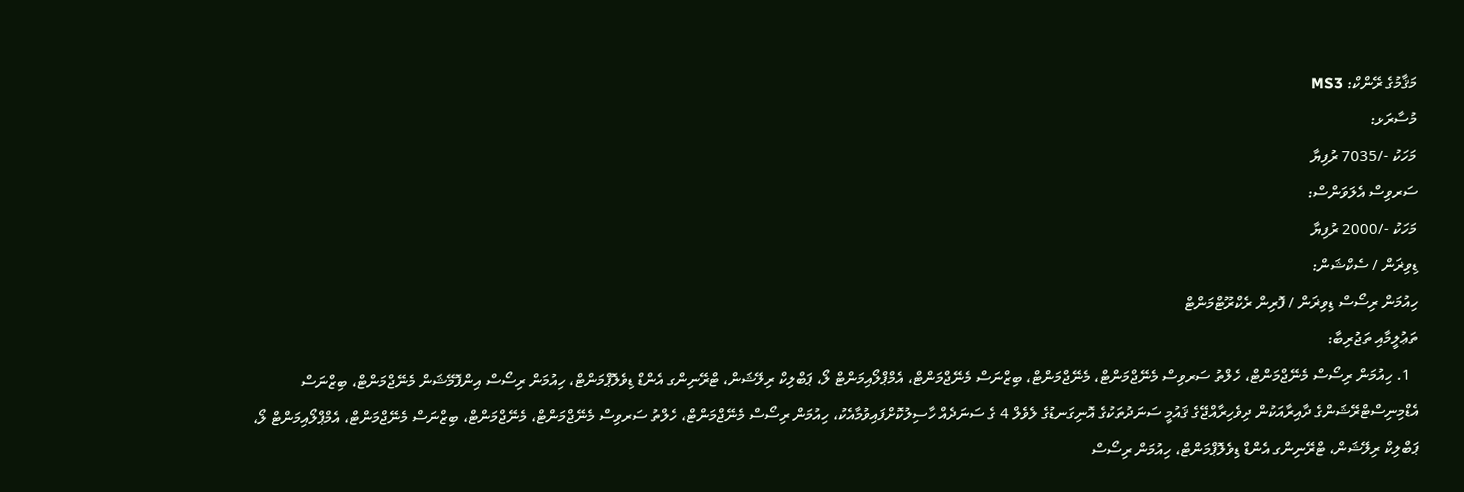މަޤާމުގެ ރޭންކް: MS3
މުސާރަޅ:
މަހަކު -/7035 ރުފިޔާ
ސަރވިސް އެލަވަންސް:
މަހަކު -/2000 ރުފިޔާ
ޑިވިޜަން / ސެކްޝަން:
ހިއުމަން ރިސޯސް ޑިވިޜަން / ފޮރިން ރެކްރޫޓްމަންޓް
ތަޢުލީމާއި ތަޖުރިބާ:
  1. ހިއުމަން ރިސޯސް މެނޭޖްމަންޓް، ހެލްތު ސަރވިސް މެނޭޖްމަންޓް، މެނޭޖްމަންޓް، ބިޒްނަސް މެނޭޖްމަންޓް، އެމްޕްލޯއިމަންޓް ލޯ، ޕަބްލިކް ރިލޭޝަން، ޓްރޭނިންގ އެންޑް ޑިވެލޮޕްމަންޓް، ހިއުމަން ރިސޯސް އިންފޮމޭޝަން މެނޭޖްމަންޓް، ބިޒްނަސް އެޑްމިނިސްޓްރޭޝަންގެ ދާއިރާއަކުން ދިވެހިރާއްޖޭގެ ޤައުމީ ސަނަދުތަކުގެ އޮނިގަނޑުގެ ލެވެލް 4 ގެ ސަނަދެއް ހާސިލުކޮށްފައިވުމާއެކު، ހިއުމަން ރިސޯސް މެނޭޖްމަންޓް، ހެލްތު ސަރވިސް މެނޭޖްމަންޓް، މެނޭޖްމަންޓް، ބިޒްނަސް މެނޭޖްމަންޓް، އެމްޕްލޯއިމަންޓް ލޯ، ޕަބްލިކް ރިލޭޝަން، ޓްރޭނިންގ އެންޑް ޑިވެލޮޕްމަންޓް، ހިއުމަން ރިސޯސް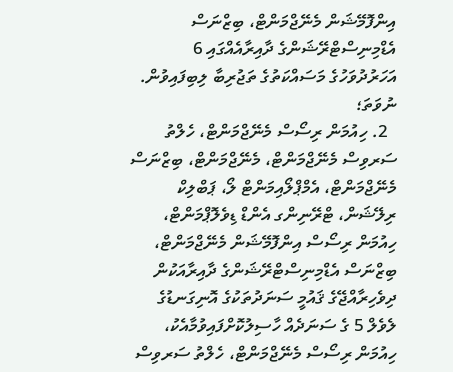އިންފޮމޭޝަން މެނޭޖްމަންޓް، ބިޒްނަސް އެޑްމިނިސްޓްރޭޝަންގެ ދާއިރާއެއްގައި 6 އަހަރުދުވަހުގެ މަސައްކަތުގެ ތަޖުރިބާ ލިބިފައިވުން. ނުވަތަ؛
  2. ހިއުމަން ރިސޯސް މެނޭޖްމަންޓް، ހެލްތު ސަރވިސް މެނޭޖްމަންޓް، މެނޭޖްމަންޓް، ބިޒްނަސް މެނޭޖްމަންޓް، އެމްޕްލޯއިމަންޓް ލޯ، ޕަބްލިކް ރިލޭޝަން، ޓްރޭނިންގ އެންޑް ޑިވެލޮޕްމަންޓް، ހިއުމަން ރިސޯސް އިންފޮމޭޝަން މެނޭޖްމަންޓް، ބިޒްނަސް އެޑްމިނިސްޓްރޭޝަންގެ ދާއިރާއަކުން ދިވެހިރާއްޖޭގެ ޤައުމީ ސަނަދުތަކުގެ އޮނިގަނޑުގެ ލެވެލް 5 ގެ ސަނަދެއް ހާސިލުކޮށްފައިވުމާއެކު، ހިއުމަން ރިސޯސް މެނޭޖްމަންޓް، ހެލްތު ސަރވިސް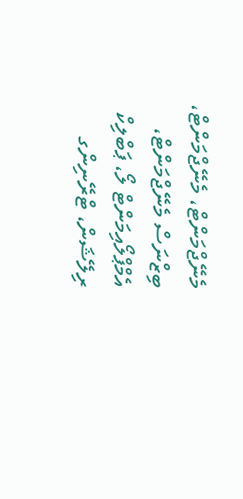މެނޭޖްމަންޓް، މެނޭޖްމަންޓް، ބިޒްނަސް މެނޭޖްމަންޓް، އެމްޕްލޯއިމަންޓް ލޯ، ޕަބްލިކް ރިލޭޝަން، ޓްރޭނިންގ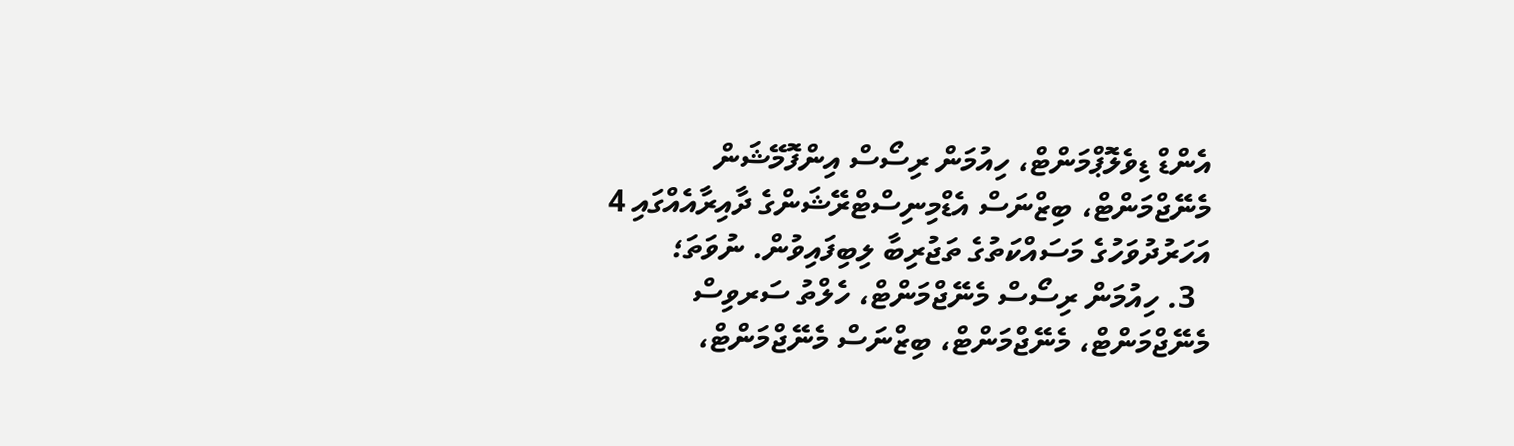އެންޑް ޑިވެލޮޕްމަންޓް، ހިއުމަން ރިސޯސް އިންފޮމޭޝަން މެނޭޖްމަންޓް، ބިޒްނަސް އެޑްމިނިސްޓްރޭޝަންގެ ދާއިރާއެއްގައި 4 އަހަރުދުވަހުގެ މަސައްކަތުގެ ތަޖުރިބާ ލިބިފައިވުން. ނުވަތަ؛
  3. ހިއުމަން ރިސޯސް މެނޭޖްމަންޓް، ހެލްތު ސަރވިސް މެނޭޖްމަންޓް، މެނޭޖްމަންޓް، ބިޒްނަސް މެނޭޖްމަންޓް،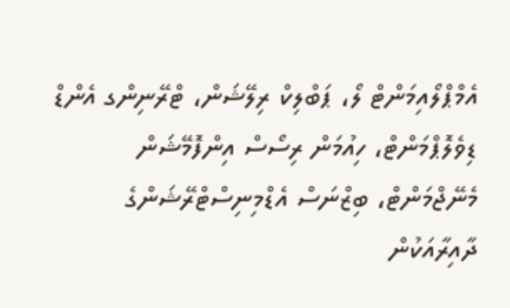އެމްޕްލޯއިމަންޓް ލޯ، ޕަބްލިކް ރިލޭޝަން، ޓްރޭނިންގ އެންޑް ޑިވެލޮޕްމަންޓް، ހިއުމަން ރިސޯސް އިންފޮމޭޝަން މެނޭޖްމަންޓް، ބިޒްނަސް އެޑްމިނިސްޓްރޭޝަންގެ ދާއިރާއަކުން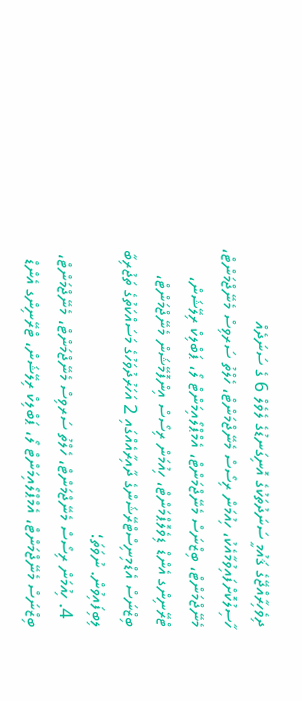ދިވެހިރާއްޖޭގެ ޤައުމީ ސަނަދުތަކުގެ އޮނިގަނޑުގެ ލެވެލް 6 ގެ ސަނަދެއް ހާސިލުކޮށްފައިވުމާއެކު، ހިއުމަން ރިސޯސް މެނޭޖްމަންޓް، ހެލްތު ސަރވިސް މެނޭޖްމަންޓް، މެނޭޖްމަންޓް، ބިޒްނަސް މެނޭޖްމަންޓް، އެމްޕްލޯއިމަންޓް ލޯ، ޕަބްލިކް ރިލޭޝަން، ޓްރޭނިންގ އެންޑް ޑިވެލޮޕްމަންޓް، ހިއުމަން ރިސޯސް އިންފޮމޭޝަން މެނޭޖްމަންޓް، ބިޒްނަސް އެޑްމިނިސްޓްރޭޝަންގެ ދާއިރާއެއްގައި 2 އަހަރުދުވަހުގެ މަސައްކަތުގެ ތަޖުރިބާ ލިބިފައިވުން. ނުވަތަ؛
  4. ހިއުމަން ރިސޯސް މެނޭޖްމަންޓް، ހެލްތު ސަރވިސް މެނޭޖްމަންޓް، މެނޭޖްމަންޓް، ބިޒްނަސް މެނޭޖްމަންޓް، އެމްޕްލޯއިމަންޓް ލޯ، ޕަބްލިކް ރިލޭޝަން، ޓްރޭނިންގ އެންޑް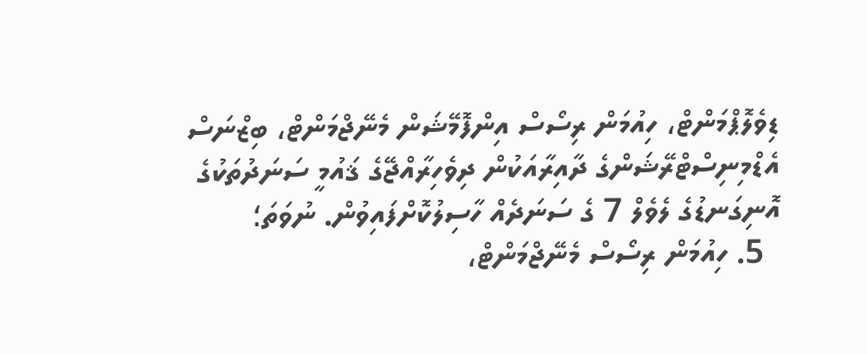ޑިވެލޮޕްމަންޓް، ހިއުމަން ރިސޯސް އިންފޮމޭޝަން މެނޭޖްމަންޓް، ބިޒްނަސް އެޑްމިނިސްޓްރޭޝަންގެ ދާއިރާއަކުން ދިވެހިރާއްޖޭގެ ޤައުމީ ސަނަދުތަކުގެ އޮނިގަނޑުގެ ލެވެލް 7 ގެ ސަނަދެއް ހާސިލުކޮށްފައިވުން. ނުވަތަ؛
  5. ހިއުމަން ރިސޯސް މެނޭޖްމަންޓް،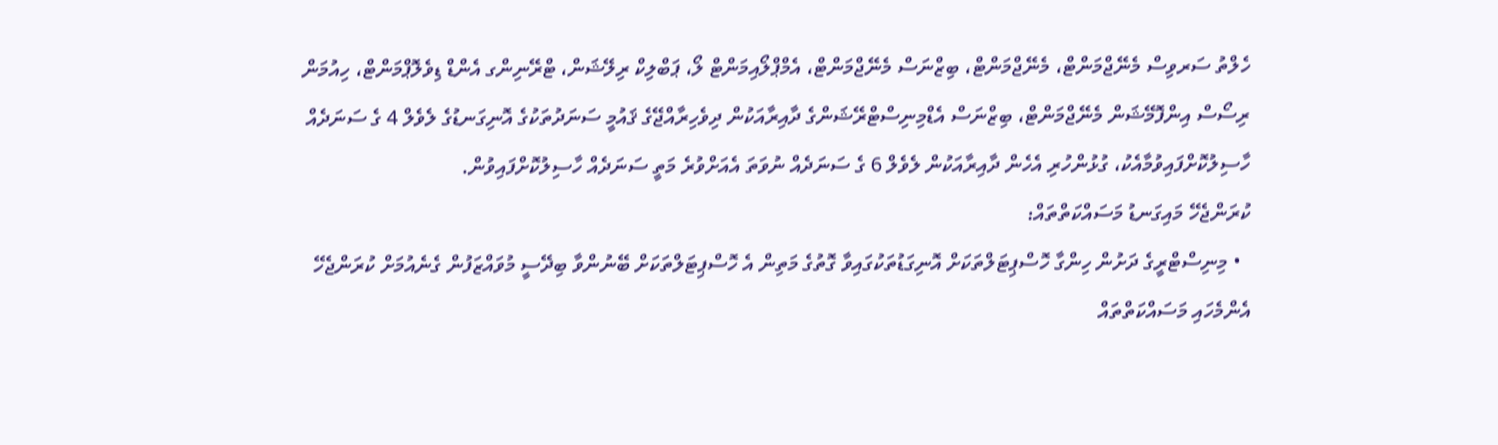ހެލްތު ސަރވިސް މެނޭޖްމަންޓް، މެނޭޖްމަންޓް، ބިޒްނަސް މެނޭޖްމަންޓް، އެމްޕްލޯއިމަންޓް ލޯ، ޕަބްލިކް ރިލޭޝަން، ޓްރޭނިންގ އެންޑް ޑިވެލޮޕްމަންޓް، ހިއުމަން ރިސޯސް އިންފޮމޭޝަން މެނޭޖްމަންޓް، ބިޒްނަސް އެޑްމިނިސްޓްރޭޝަންގެ ދާއިރާއަކުން ދިވެހިރާއްޖޭގެ ޤައުމީ ސަނަދުތަކުގެ އޮނިގަނޑުގެ ލެވެލް 4 ގެ ސަނަދެއް ހާސިލުކޮށްފައިވުމާއެކު، ގުޅުންހުރި އެހެން ދާއިރާއަކުން ލެވެލް 6 ގެ ސަނަދެއް ނުވަތަ އެއަށްވުރެ މަތީ ސަނަދެއް ހާސިލުކޮށްފައިވުން.
ކުރަންޖެހޭ މައިގަނޑު މަސައްކަތްތައް:
  • މިނިސްޓްރީގެ ދަށުން ހިންގާ ހޮސްޕިޓަލްތަކަށް އޮނިގަޑުތަކުގައިވާ ގޮތުގެ މަތިން އެ ހޮސްޕިޓަލްތަކަށް ބޭނުންވާ ބިދޭސީ މުވައްޒަފުން ގެނެއުމަށް ކުރަންޖެހޭ އެންމެހައި މަސައްކަތްތައް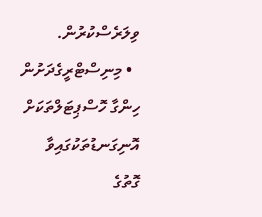ވިލަރެސްކުރުން.
  • މިނިސްޓްރީގެދަށުން ހިންގާ ހޮސްޕިޓަލްތަކަށް އޮނިގަނޑުތަކުގައިވާ ގޮތުގެ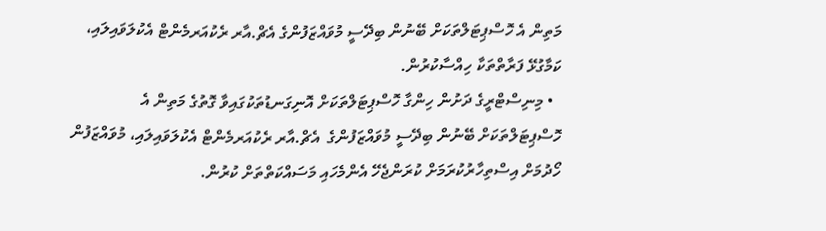މަތިން އެ ހޮސްޕިޓަލްތަކަށް ބޭނުން ބިދޭސީ މުވައްޒަފުންގެ އެޗް.އާރ ރެކުއަރމެންޓް އެކުލަވައިލައި، ކަމާގުޅޭ ފަރާތްތަކާ ހިއްސާކުރުން.
  • މިނިސްޓްރީގެ ދަށުން ހިންގާ ހޮސްޕިޓަލްތަކަށް އޮނިގަނޑުތަކުގައިވާ ގޮތުގެ މަތިން އެ ހޮސްޕިޓަލްތަކަށް ބޭނުން ބިދޭސީ މުވައްޒަފުންގެ  އެޗް.އާރ ރެކުއަރމެންޓް އެކުލަވައިލައި، މުވައްޒަފުން ހޯދުމަށް އިސްތިހާރުކުރަމަށް ކުރަންޖެހޭ އެންމެހައި މަސައްކަތްތަށް ކުރުން.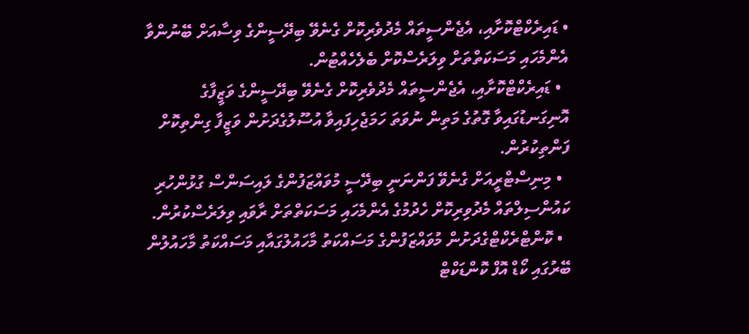• ޑައިރެކްޓްކޮށާއި، އެޖެންސީތައް މެދުވެރިކޮށް ގެނެވޭ ބިދޭސީންގެ ވިސާއަށް ބޭނުންވާ އެންމެހައި މަސަކަތްތަށް ވިލަރެސްކޮށް ބެލެހެއްޓުން.
  • ޑައިރެކްޓްކޮށާއި، އެޖެންސީތައް މެދުވެރިކޮށް ގެނެވޭ ބިދޭސީންގެ ވަޒީފާގެ އޮނިގަނޑުގައިވާ ގޮތުގެ މަތިން ނުވަތަ ހަމަޖެހިފައިވާ އުސޫލުގެދަށުން ވަޒީފާ ގިންތިކޮށް ފަންތިކުރުން.
  • މިނިސްޓްރީއަށް ގެނެވޭ ފަންނަނީ ބިދޭސީ މުވައްޒަފުންގެ ލައިސަންސް ގުޅުންހުރި ކައުންސިލްތައް މެދުވިރިކޮށް ހެދުމުގެ އެންމެހައި މަސަކަތްތަށް ރާވައި ވިލަރެސްކުރުން.
  • ކޮންޓްރެކްޓްގެދަށުން މުވައްޒަފުންގެ މަސައްކަތު މާހައުލުގައާއި މަސައްކަތު މާހައުލުން ބޭރުގައި ކޯޑް އޮފް ކޮންޑަކްޓް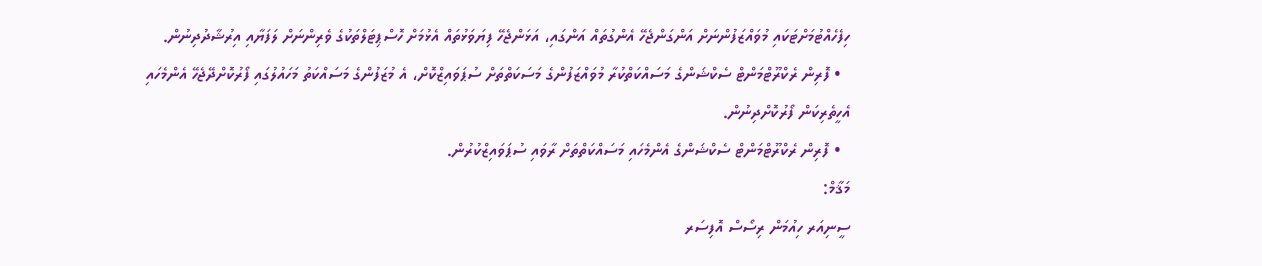ހިފެހެއްޓުމަށްޓަކައި މުވައްޒަފުންނަށް އަންގަންޖެހޭ އެންގުތައް އަންގައި، އަޅަންޖެހޭ ފިޔަވަޅުތައް އެޅުމަށް ހޮސްޕިޓަލްތަކުގެ ވެރިންނަށް ލަފަޔާއި އިރުޝާދުދިނުން.
  • ފޮރިން ރެކްރޫޓްމަންޓް ސެކްޝަންގެ މަސައްކަތްކުރާ މުވައްޒަފުންގެ މަސަކަތްތަށް ސުޕަވައިޒްކޮށް، އެ މުޒަފުންގެ މަސައްކަތު މަހައުލުގައި ފޯރުކޮށްދޭޖެހޭ އެންމެހައި އެހީތެރިކަން ފޯރުކޮށްދިނުން.
  • ފޮރިން ރެކްރޫޓްމަންޓް ސެކްޝަންގެ އެންމެހައި މަސައްކަތްތަށް ރާވައި ސުޕަވައިޒްކުރުން.
މަޤާމް:
ސީނިއަރ ހިއުމަން ރިސޯސް އޮފިސަރ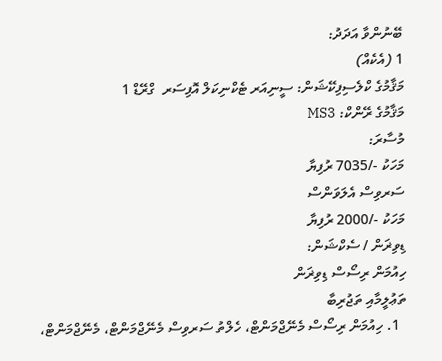ބޭނުންވާ އަދަދު:
1 (އެކެއް)
މަޤާމުގެ ކްލެސިފިކޭޝަން: ސީނިއަރ ޓެކްނިކަލް އޮފިސަރ  ގްރޭޑް 1
މަޤާމުގެ ރޭންކް: MS3
މުސާރަ:
މަހަކު -/7035 ރުފިޔާ
ސަރވިސް އެލަވަންސް
މަހަކު -/2000 ރުފިޔާ
ޑިވިޜަން / ސެކްޝަން:
ހިއުމަން ރިސޯސް ޑިވިޜަން
ތަޢުލީމާއި ތަޖުރިބާ
  1. ހިއުމަން ރިސޯސް މެނޭޖްމަންޓް، ހެލްތު ސަރވިސް މެނޭޖްމަންޓް، މެނޭޖްމަންޓް،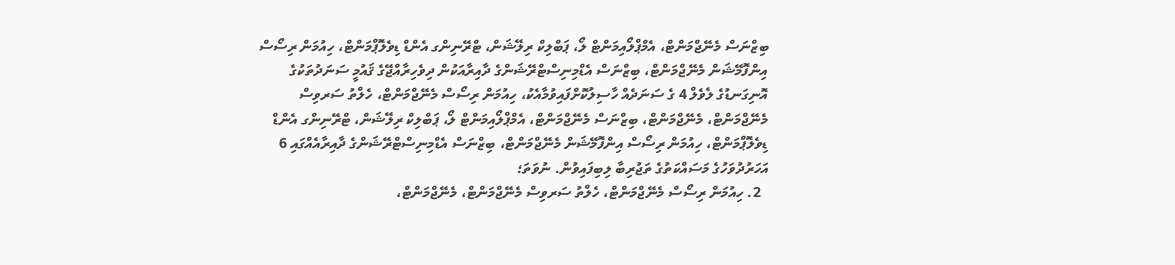ބިޒްނަސް މެނޭޖްމަންޓް، އެމްޕްލޯއިމަންޓް ލޯ، ޕަބްލިކް ރިލޭޝަން، ޓްރޭނިންގ އެންޑް ޑިވެލޮޕްމަންޓް، ހިއުމަން ރިސޯސް އިންފޮމޭޝަން މެނޭޖްމަންޓް، ބިޒްނަސް އެޑްމިނިސްޓްރޭޝަންގެ ދާއިރާއަކުން ދިވެހިރާއްޖޭގެ ޤައުމީ ސަނަދުތަކުގެ އޮނިގަނޑުގެ ލެވެލް 4 ގެ ސަނަދެއް ހާސިލުކޮށްފައިވުމާއެކު، ހިއުމަން ރިސޯސް މެނޭޖްމަންޓް، ހެލްތު ސަރވިސް މެނޭޖްމަންޓް، މެނޭޖްމަންޓް، ބިޒްނަސް މެނޭޖްމަންޓް، އެމްޕްލޯއިމަންޓް ލޯ، ޕަބްލިކް ރިލޭޝަން، ޓްރޭނިންގ އެންޑް ޑިވެލޮޕްމަންޓް، ހިއުމަން ރިސޯސް އިންފޮމޭޝަން މެނޭޖްމަންޓް، ބިޒްނަސް އެޑްމިނިސްޓްރޭޝަންގެ ދާއިރާއެއްގައި 6 އަހަރުދުވަހުގެ މަސައްކަތުގެ ތަޖުރިބާ ލިބިފައިވުން. ނުވަތަ؛
  2. ހިއުމަން ރިސޯސް މެނޭޖްމަންޓް، ހެލްތު ސަރވިސް މެނޭޖްމަންޓް، މެނޭޖްމަންޓް،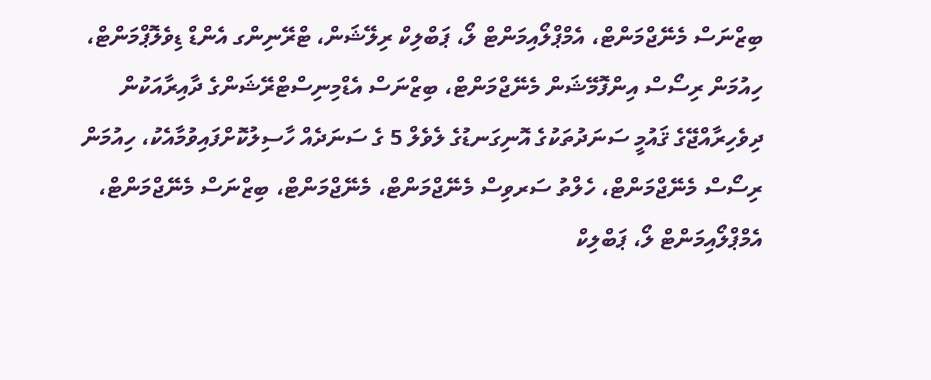ބިޒްނަސް މެނޭޖްމަންޓް، އެމްޕްލޯއިމަންޓް ލޯ، ޕަބްލިކް ރިލޭޝަން، ޓްރޭނިންގ އެންޑް ޑިވެލޮޕްމަންޓް، ހިއުމަން ރިސޯސް އިންފޮމޭޝަން މެނޭޖްމަންޓް، ބިޒްނަސް އެޑްމިނިސްޓްރޭޝަންގެ ދާއިރާއަކުން ދިވެހިރާއްޖޭގެ ޤައުމީ ސަނަދުތަކުގެ އޮނިގަނޑުގެ ލެވެލް 5 ގެ ސަނަދެއް ހާސިލުކޮށްފައިވުމާއެކު، ހިއުމަން ރިސޯސް މެނޭޖްމަންޓް، ހެލްތު ސަރވިސް މެނޭޖްމަންޓް، މެނޭޖްމަންޓް، ބިޒްނަސް މެނޭޖްމަންޓް، އެމްޕްލޯއިމަންޓް ލޯ، ޕަބްލިކް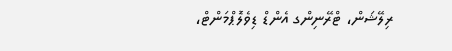ރިލޭޝަން، ޓްރޭނިންގ އެންޑް ޑިވެލޮޕްމަންޓް،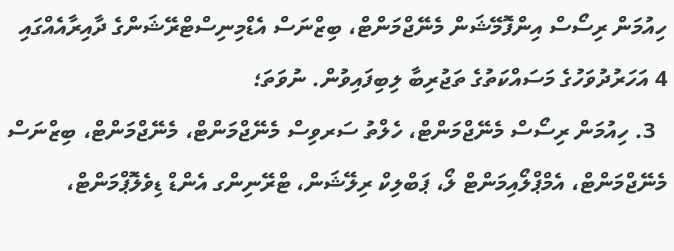ހިއުމަން ރިސޯސް އިންފޮމޭޝަން މެނޭޖްމަންޓް، ބިޒްނަސް އެޑްމިނިސްޓްރޭޝަންގެ ދާއިރާއެއްގައި 4 އަހަރުދުވަހުގެ މަސައްކަތުގެ ތަޖުރިބާ ލިބިފައިވުން. ނުވަތަ؛
  3. ހިއުމަން ރިސޯސް މެނޭޖްމަންޓް، ހެލްތު ސަރވިސް މެނޭޖްމަންޓް، މެނޭޖްމަންޓް، ބިޒްނަސް މެނޭޖްމަންޓް، އެމްޕްލޯއިމަންޓް ލޯ، ޕަބްލިކް ރިލޭޝަން، ޓްރޭނިންގ އެންޑް ޑިވެލޮޕްމަންޓް،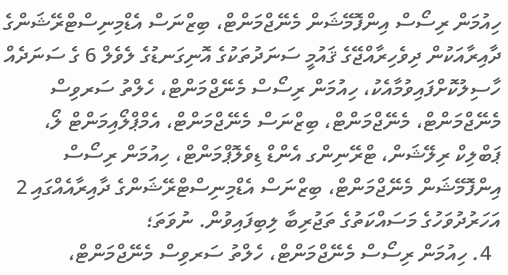ހިއުމަން ރިސޯސް އިންފޮމޭޝަން މެނޭޖްމަންޓް، ބިޒްނަސް އެޑްމިނިސްޓްރޭޝަންގެ ދާއިރާއަކުން ދިވެހިރާއްޖޭގެ ޤައުމީ ސަނަދުތަކުގެ އޮނިގަނޑުގެ ލެވެލް 6 ގެ ސަނަދެއް ހާސިލުކޮށްފައިވުމާއެކު، ހިއުމަން ރިސޯސް މެނޭޖްމަންޓް، ހެލްތު ސަރވިސް މެނޭޖްމަންޓް، މެނޭޖްމަންޓް، ބިޒްނަސް މެނޭޖްމަންޓް، އެމްޕްލޯއިމަންޓް ލޯ، ޕަބްލިކް ރިލޭޝަން، ޓްރޭނިންގ އެންޑް ޑިވެލޮޕްމަންޓް، ހިއުމަން ރިސޯސް އިންފޮމޭޝަން މެނޭޖްމަންޓް، ބިޒްނަސް އެޑްމިނިސްޓްރޭޝަންގެ ދާއިރާއެއްގައި 2 އަހަރުދުވަހުގެ މަސައްކަތުގެ ތަޖުރިބާ ލިބިފައިވުން. ނުވަތަ؛
  4. ހިއުމަން ރިސޯސް މެނޭޖްމަންޓް، ހެލްތު ސަރވިސް މެނޭޖްމަންޓް،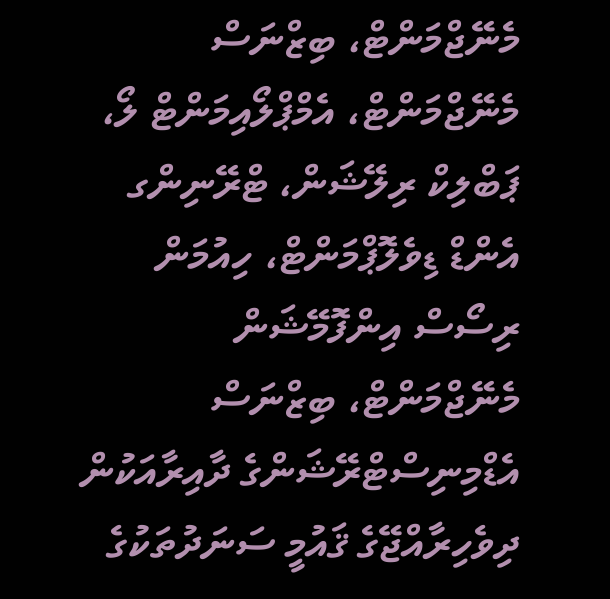މެނޭޖްމަންޓް، ބިޒްނަސް މެނޭޖްމަންޓް، އެމްޕްލޯއިމަންޓް ލޯ، ޕަބްލިކް ރިލޭޝަން، ޓްރޭނިންގ އެންޑް ޑިވެލޮޕްމަންޓް، ހިއުމަން ރިސޯސް އިންފޮމޭޝަން މެނޭޖްމަންޓް، ބިޒްނަސް އެޑްމިނިސްޓްރޭޝަންގެ ދާއިރާއަކުން ދިވެހިރާއްޖޭގެ ޤައުމީ ސަނަދުތަކުގެ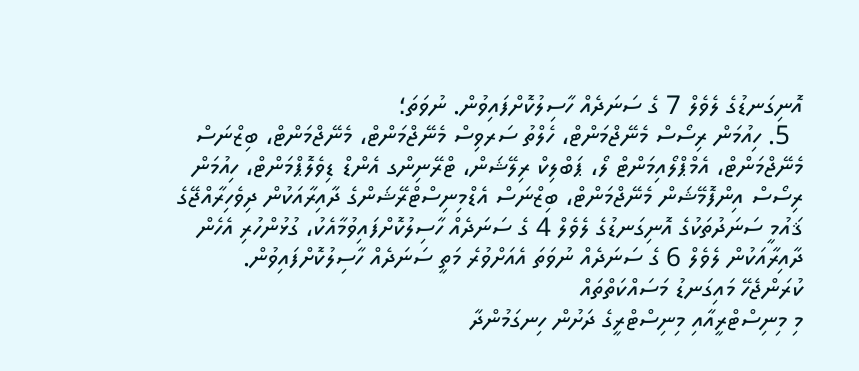އޮނިގަނޑުގެ ލެވެލް 7 ގެ ސަނަދެއް ހާސިލުކޮށްފައިވުން. ނުވަތަ؛
  5. ހިއުމަން ރިސޯސް މެނޭޖްމަންޓް، ހެލްތު ސަރވިސް މެނޭޖްމަންޓް، މެނޭޖްމަންޓް، ބިޒްނަސް މެނޭޖްމަންޓް، އެމްޕްލޯއިމަންޓް ލޯ، ޕަބްލިކް ރިލޭޝަން، ޓްރޭނިންގ އެންޑް ޑިވެލޮޕްމަންޓް، ހިއުމަން ރިސޯސް އިންފޮމޭޝަން މެނޭޖްމަންޓް، ބިޒްނަސް އެޑްމިނިސްޓްރޭޝަންގެ ދާއިރާއަކުން ދިވެހިރާއްޖޭގެ ޤައުމީ ސަނަދުތަކުގެ އޮނިގަނޑުގެ ލެވެލް 4 ގެ ސަނަދެއް ހާސިލުކޮށްފައިވުމާއެކު، ގުޅުންހުރި އެހެން ދާއިރާއަކުން ލެވެލް 6 ގެ ސަނަދެއް ނުވަތަ އެއަށްވުރެ މަތީ ސަނަދެއް ހާސިލުކޮށްފައިވުން.
ކުރަންޖެހޭ މައިގަނޑު މަސައްކަތްތައް
މި މިނިސްޓްރީއާއި މިނިސްޓްރީގެ ދަށުން ހިނގަމުންދާ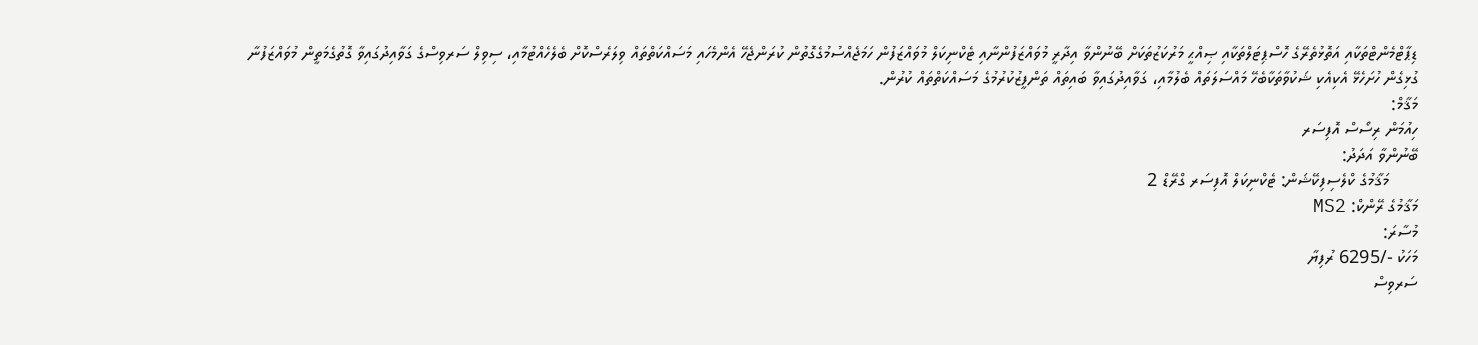ޑިޕާޓްމެންޓްތަކާއި އަތޮޅުތެރޭގެ ހޮސްޕިޓަލްތަކާއި ޞިއްޙީ މަރުކަޒުތަކަށް ބޭނުންވާ އިދާރީ މުވައްޒަފުންނާއި ޓެކްނިކަލް މުވައްޒަފުން ހަމަޖެއްސުމުގެގޮތުން ކުރަންޖެހޭ އެންމެހައި މަސައްކަތްތައް ވިލަރެސްކޮށް ބެލެހެއްޓުމާއި، ސިވިލް ސަރވިސްގެ ގަވާއިދުގައިވާ ގޮތުގެމަތީން މުވައްޒަފުނާ ގުޅިގެން ހުށަހެޅޭ އެކިއެކި ޝަކުވާތަކާބެހޭ މައްސަލަތައް ބެލުމާއި، ގަވާއިދުގައިވާ ބައިތައް ތަންފީޒުކުރުމުގެ މަސައްކަތްތައް ކުރުން.
މަޤާމް:
ހިއުމަން ރިސޯސް އޮފިސަރ
ބޭނުންވާ އަދަދު:
      މަޤާމުގެ ކްލެސިފިކޭޝަން: ޓެކްނިކަލް އޮފިސަރ ގްރޭޑް 2
މަޤާމުގެ ރޭންކް: MS2
މުސާރަ:
މަހަކު -/6295 ރުފިޔާ
ސަރވިސް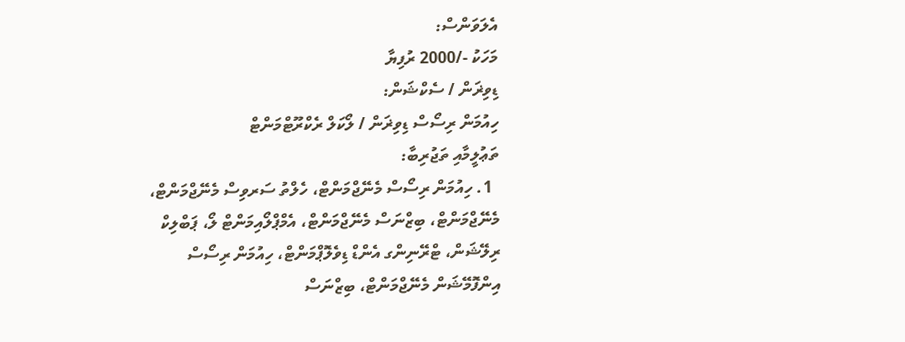އެލަވަންސް:
މަހަކު -/2000 ރުފިޔާ
ޑިވިޜަން / ސެކްޝަން:
ހިއުމަން ރިސޯސް ޑިވިޜަން / ލޯކަލް ރެކްރޫޓްމަންޓް
ތަޢުލީމާއި ތަޖުރިބާ:
  1. ހިއުމަން ރިސޯސް މެނޭޖްމަންޓް، ހެލްތު ސަރވިސް މެނޭޖްމަންޓް، މެނޭޖްމަންޓް، ބިޒްނަސް މެނޭޖްމަންޓް، އެމްޕްލޯއިމަންޓް ލޯ، ޕަބްލިކް ރިލޭޝަން، ޓްރޭނިންގ އެންޑް ޑިވެލޮޕްމަންޓް، ހިއުމަން ރިސޯސް އިންފޮމޭޝަން މެނޭޖްމަންޓް، ބިޒްނަސް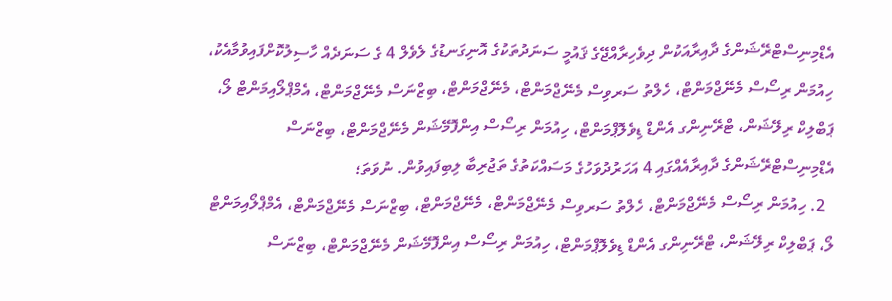އެޑްމިނިސްޓްރޭޝަންގެ ދާއިރާއަކުން ދިވެހިރާއްޖޭގެ ޤައުމީ ސަނަދުތަކުގެ އޮނިގަނޑުގެ ލެވެލް 4 ގެ ސަނަދެއް ހާސިލުކޮށްފައިވުމާއެކު، ހިއުމަން ރިސޯސް މެނޭޖްމަންޓް، ހެލްތު ސަރވިސް މެނޭޖްމަންޓް، މެނޭޖްމަންޓް، ބިޒްނަސް މެނޭޖްމަންޓް، އެމްޕްލޯއިމަންޓް ލޯ، ޕަބްލިކް ރިލޭޝަން، ޓްރޭނިންގ އެންޑް ޑިވެލޮޕްމަންޓް، ހިއުމަން ރިސޯސް އިންފޮމޭޝަން މެނޭޖްމަންޓް، ބިޒްނަސް އެޑްމިނިސްޓްރޭޝަންގެ ދާއިރާއެއްގައި 4 އަހަރުދުވަހުގެ މަސައްކަތުގެ ތަޖުރިބާ ލިބިފައިވުން. ނުވަތަ؛
  2. ހިއުމަން ރިސޯސް މެނޭޖްމަންޓް، ހެލްތު ސަރވިސް މެނޭޖްމަންޓް، މެނޭޖްމަންޓް، ބިޒްނަސް މެނޭޖްމަންޓް، އެމްޕްލޯއިމަންޓް ލޯ، ޕަބްލިކް ރިލޭޝަން، ޓްރޭނިންގ އެންޑް ޑިވެލޮޕްމަންޓް، ހިއުމަން ރިސޯސް އިންފޮމޭޝަން މެނޭޖްމަންޓް، ބިޒްނަސް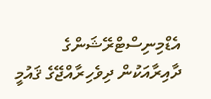އެޑްމިނިސްޓްރޭޝަންގެ ދާއިރާއަކުން ދިވެހިރާއްޖޭގެ ޤައުމީ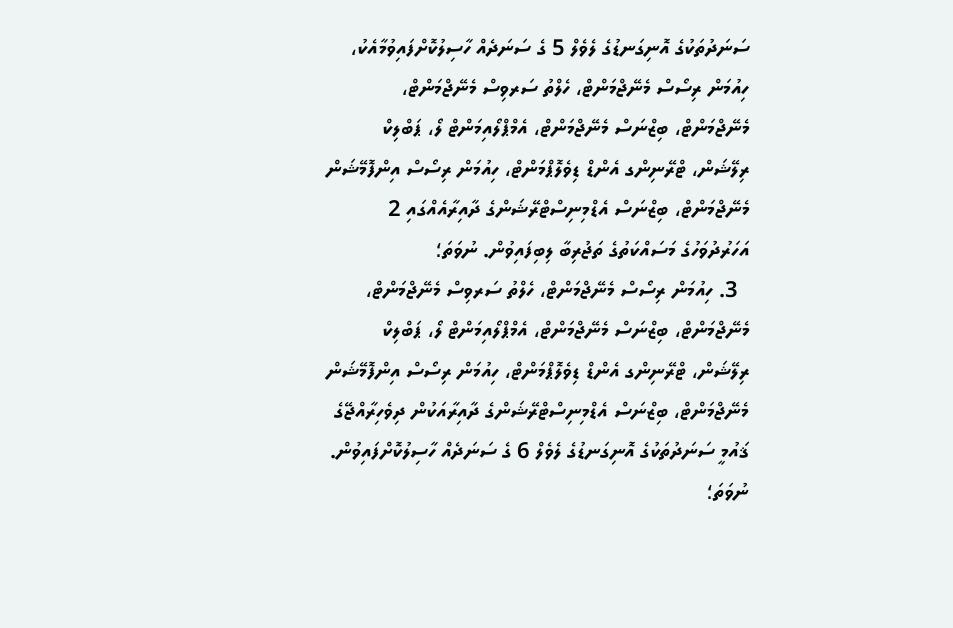ސަނަދުތަކުގެ އޮނިގަނޑުގެ ލެވެލް 5 ގެ ސަނަދެއް ހާސިލުކޮށްފައިވުމާއެކު، ހިއުމަން ރިސޯސް މެނޭޖްމަންޓް، ހެލްތު ސަރވިސް މެނޭޖްމަންޓް، މެނޭޖްމަންޓް، ބިޒްނަސް މެނޭޖްމަންޓް، އެމްޕްލޯއިމަންޓް ލޯ، ޕަބްލިކް ރިލޭޝަން، ޓްރޭނިންގ އެންޑް ޑިވެލޮޕްމަންޓް، ހިއުމަން ރިސޯސް އިންފޮމޭޝަން މެނޭޖްމަންޓް، ބިޒްނަސް އެޑްމިނިސްޓްރޭޝަންގެ ދާއިރާއެއްގައި 2 އަހަރުދުވަހުގެ މަސައްކަތުގެ ތަޖުރިބާ ލިބިފައިވުން. ނުވަތަ؛
  3. ހިއުމަން ރިސޯސް މެނޭޖްމަންޓް، ހެލްތު ސަރވިސް މެނޭޖްމަންޓް، މެނޭޖްމަންޓް، ބިޒްނަސް މެނޭޖްމަންޓް، އެމްޕްލޯއިމަންޓް ލޯ، ޕަބްލިކް ރިލޭޝަން، ޓްރޭނިންގ އެންޑް ޑިވެލޮޕްމަންޓް، ހިއުމަން ރިސޯސް އިންފޮމޭޝަން މެނޭޖްމަންޓް، ބިޒްނަސް އެޑްމިނިސްޓްރޭޝަންގެ ދާއިރާއަކުން ދިވެހިރާއްޖޭގެ ޤައުމީ ސަނަދުތަކުގެ އޮނިގަނޑުގެ ލެވެލް 6 ގެ ސަނަދެއް ހާސިލުކޮށްފައިވުން. ނުވަތަ؛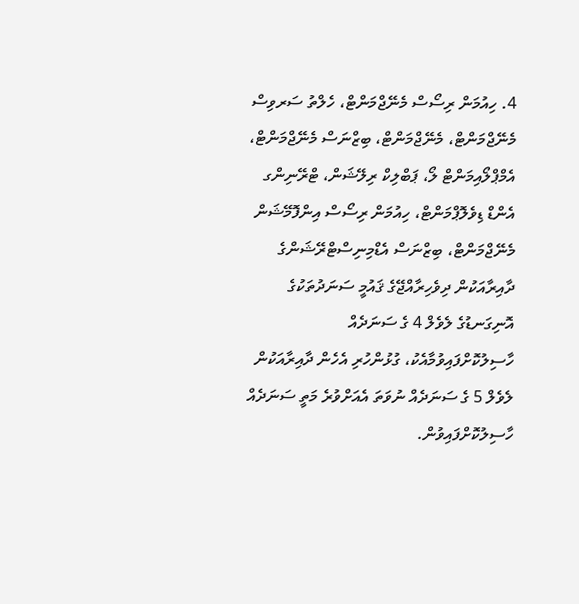4. ހިއުމަން ރިސޯސް މެނޭޖްމަންޓް، ހެލްތު ސަރވިސް މެނޭޖްމަންޓް، މެނޭޖްމަންޓް، ބިޒްނަސް މެނޭޖްމަންޓް، އެމްޕްލޯއިމަންޓް ލޯ، ޕަބްލިކް ރިލޭޝަން، ޓްރޭނިންގ އެންޑް ޑިވެލޮޕްމަންޓް، ހިއުމަން ރިސޯސް އިންފޮމޭޝަން މެނޭޖްމަންޓް، ބިޒްނަސް އެޑްމިނިސްޓްރޭޝަންގެ ދާއިރާއަކުން ދިވެހިރާއްޖޭގެ ޤައުމީ ސަނަދުތަކުގެ އޮނިގަނޑުގެ ލެވެލް 4 ގެ ސަނަދެއް ހާސިލުކޮށްފައިވުމާއެކު، ގުޅުންހުރި އެހެން ދާއިރާއަކުން ލެވެލް 5 ގެ ސަނަދެއް ނުވަތަ އެއަށްވުރެ މަތީ ސަނަދެއް ހާސިލުކޮށްފައިވުން.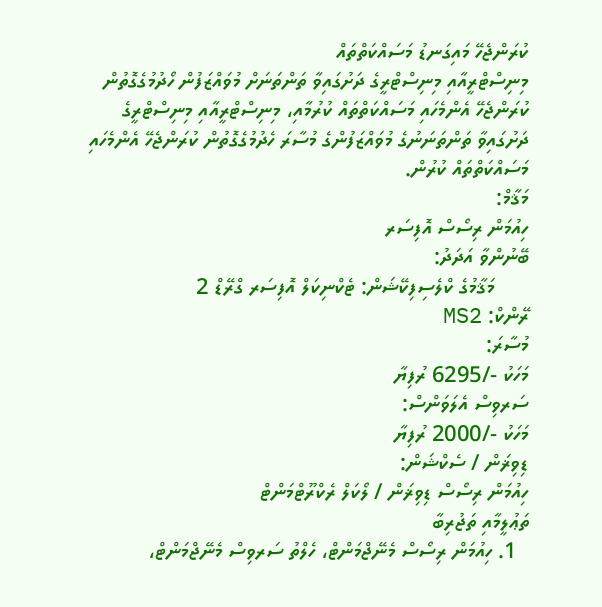ކުރަންޖެހޭ މައިގަނޑު މަސައްކަތްތައް
މިނިސްޓްރީއާއި މިނިސްޓްރީގެ ދަށުގައިވާ ތަންތަނަށް މުވައްޒަފުން ހޯދުމުގެގޮތުން ކުރަންޖެހޭ އެންމެހައި މަސައްކަތްތައް ކުރުމާއި، މިނިސްޓްރީއާއި މިނިސްޓްރީގެ ދަށުގައިވާ ތަންތަނަނުގެ މުވައްޒަފުންގެ މުސާރަ ހެދުމުގެގޮތުން ކުރަންޖެހޭ އެންމެހައި މަސައްކަތްތައް ކުރުން.
މަޤާމް:
ހިއުމަން ރިސޯސް އޮފިސަރ
ބޭނުންވާ އަދަދު:
      މަޤާމުގެ ކްލެސިފިކޭޝަން: ޓެކްނިކަލް އޮފިސަރ ގްރޭޑް 2
ރޭންކް: MS2
މުސާރަ:
މަހަކު -/6295 ރުފިޔާ
ސަރވިސް އެލަވަންސް:
މަހަކު -/2000 ރުފިޔާ
ޑިވިޜަން / ސެކްޝަން:
ހިއުމަން ރިސޯސް ޑިވިޜަން / ލޯކަލް ރެކްރޫޓްމަންޓް
ތަޢުލީމާއި ތަޖުރިބާ
  1. ހިއުމަން ރިސޯސް މެނޭޖްމަންޓް، ހެލްތު ސަރވިސް މެނޭޖްމަންޓް،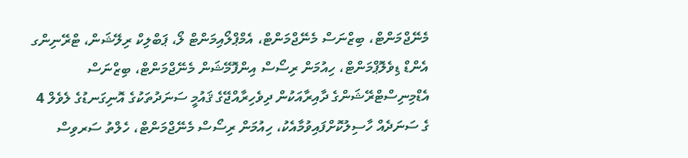މެނޭޖްމަންޓް، ބިޒްނަސް މެނޭޖްމަންޓް، އެމްޕްލޯއިމަންޓް ލޯ، ޕަބްލިކް ރިލޭޝަން، ޓްރޭނިންގ އެންޑް ޑިވެލޮޕްމަންޓް، ހިއުމަން ރިސޯސް އިންފޮމޭޝަން މެނޭޖްމަންޓް، ބިޒްނަސް އެޑްމިނިސްޓްރޭޝަންގެ ދާއިރާއަކުން ދިވެހިރާއްޖޭގެ ޤައުމީ ސަނަދުތަކުގެ އޮނިގަނޑުގެ ލެވެލް 4 ގެ ސަނަދެއް ހާސިލުކޮށްފައިވުމާއެކު، ހިއުމަން ރިސޯސް މެނޭޖްމަންޓް، ހެލްތު ސަރވިސް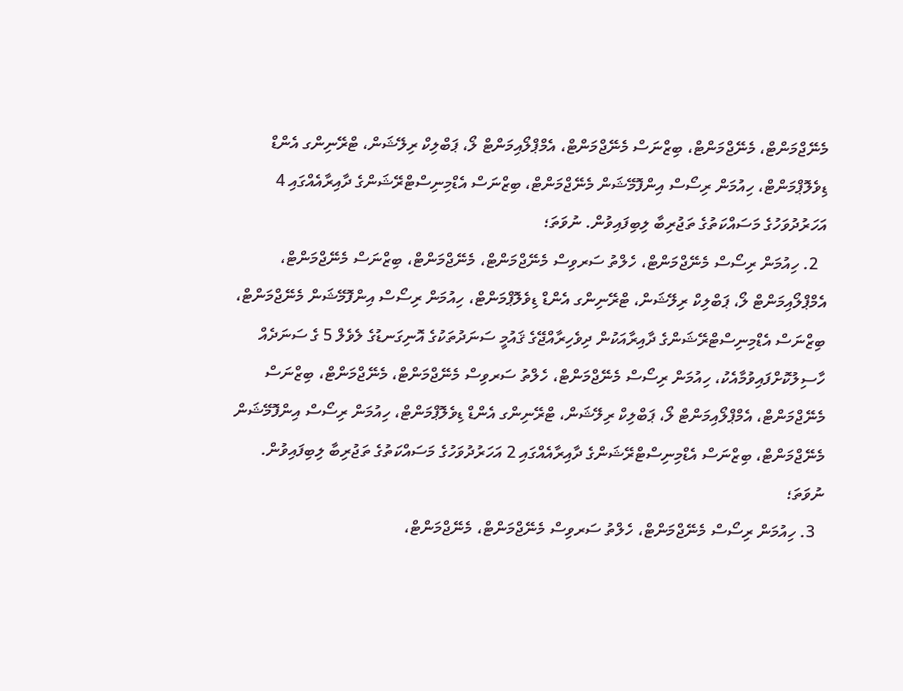މެނޭޖްމަންޓް، މެނޭޖްމަންޓް، ބިޒްނަސް މެނޭޖްމަންޓް، އެމްޕްލޯއިމަންޓް ލޯ، ޕަބްލިކް ރިލޭޝަން، ޓްރޭނިންގ އެންޑް ޑިވެލޮޕްމަންޓް، ހިއުމަން ރިސޯސް އިންފޮމޭޝަން މެނޭޖްމަންޓް، ބިޒްނަސް އެޑްމިނިސްޓްރޭޝަންގެ ދާއިރާއެއްގައި 4 އަހަރުދުވަހުގެ މަސައްކަތުގެ ތަޖުރިބާ ލިބިފައިވުން. ނުވަތަ؛
  2. ހިއުމަން ރިސޯސް މެނޭޖްމަންޓް، ހެލްތު ސަރވިސް މެނޭޖްމަންޓް، މެނޭޖްމަންޓް، ބިޒްނަސް މެނޭޖްމަންޓް، އެމްޕްލޯއިމަންޓް ލޯ، ޕަބްލިކް ރިލޭޝަން، ޓްރޭނިންގ އެންޑް ޑިވެލޮޕްމަންޓް، ހިއުމަން ރިސޯސް އިންފޮމޭޝަން މެނޭޖްމަންޓް، ބިޒްނަސް އެޑްމިނިސްޓްރޭޝަންގެ ދާއިރާއަކުން ދިވެހިރާއްޖޭގެ ޤައުމީ ސަނަދުތަކުގެ އޮނިގަނޑުގެ ލެވެލް 5 ގެ ސަނަދެއް ހާސިލުކޮށްފައިވުމާއެކު، ހިއުމަން ރިސޯސް މެނޭޖްމަންޓް، ހެލްތު ސަރވިސް މެނޭޖްމަންޓް، މެނޭޖްމަންޓް، ބިޒްނަސް މެނޭޖްމަންޓް، އެމްޕްލޯއިމަންޓް ލޯ، ޕަބްލިކް ރިލޭޝަން، ޓްރޭނިންގ އެންޑް ޑިވެލޮޕްމަންޓް، ހިއުމަން ރިސޯސް އިންފޮމޭޝަން މެނޭޖްމަންޓް، ބިޒްނަސް އެޑްމިނިސްޓްރޭޝަންގެ ދާއިރާއެއްގައި 2 އަހަރުދުވަހުގެ މަސައްކަތުގެ ތަޖުރިބާ ލިބިފައިވުން. ނުވަތަ؛
  3. ހިއުމަން ރިސޯސް މެނޭޖްމަންޓް، ހެލްތު ސަރވިސް މެނޭޖްމަންޓް، މެނޭޖްމަންޓް،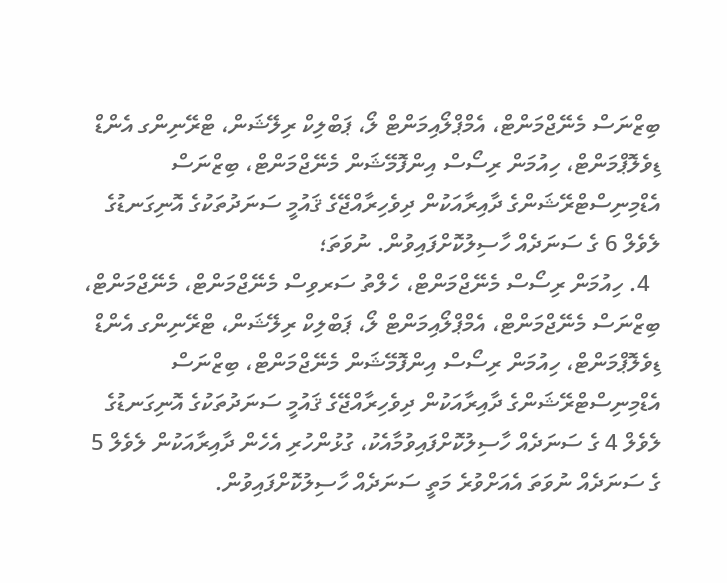ބިޒްނަސް މެނޭޖްމަންޓް، އެމްޕްލޯއިމަންޓް ލޯ، ޕަބްލިކް ރިލޭޝަން، ޓްރޭނިންގ އެންޑް ޑިވެލޮޕްމަންޓް، ހިއުމަން ރިސޯސް އިންފޮމޭޝަން މެނޭޖްމަންޓް، ބިޒްނަސް އެޑްމިނިސްޓްރޭޝަންގެ ދާއިރާއަކުން ދިވެހިރާއްޖޭގެ ޤައުމީ ސަނަދުތަކުގެ އޮނިގަނޑުގެ ލެވެލް 6 ގެ ސަނަދެއް ހާސިލުކޮށްފައިވުން. ނުވަތަ؛
  4. ހިއުމަން ރިސޯސް މެނޭޖްމަންޓް، ހެލްތު ސަރވިސް މެނޭޖްމަންޓް، މެނޭޖްމަންޓް، ބިޒްނަސް މެނޭޖްމަންޓް، އެމްޕްލޯއިމަންޓް ލޯ، ޕަބްލިކް ރިލޭޝަން، ޓްރޭނިންގ އެންޑް ޑިވެލޮޕްމަންޓް، ހިއުމަން ރިސޯސް އިންފޮމޭޝަން މެނޭޖްމަންޓް، ބިޒްނަސް އެޑްމިނިސްޓްރޭޝަންގެ ދާއިރާއަކުން ދިވެހިރާއްޖޭގެ ޤައުމީ ސަނަދުތަކުގެ އޮނިގަނޑުގެ ލެވެލް 4 ގެ ސަނަދެއް ހާސިލުކޮށްފައިވުމާއެކު، ގުޅުންހުރި އެހެން ދާއިރާއަކުން ލެވެލް 5 ގެ ސަނަދެއް ނުވަތަ އެއަށްވުރެ މަތީ ސަނަދެއް ހާސިލުކޮށްފައިވުން.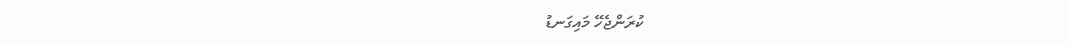ކުރަންޖެހޭ މައިގަނޑު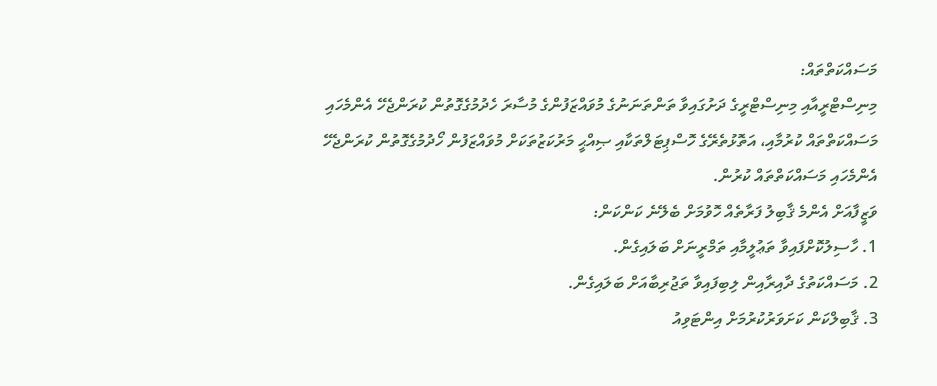މަސައްކަތްތައް:
މިނިސްޓްރީއާއި މިނިސްޓްރީގެ ދަށުގައިވާ ތަންތަނަނުގެ މުވައްޒަފުންގެ މުސާރަ ހެދުމުގެގޮތުން ކުރަންޖެހޭ އެންމެހައި މަސައްކަތްތައް ކުރުމާއި، އަތޮޅުތެރޭގެ ހޮސްޕިޓަލްތަކާއި ޞިއްޙީ މަރުކަޒުތަކަށް މުވައްޒަފުން ހޯދުމުގެގޮތުން ކުރަންޖެހޭ އެންމެހައި މަސައްކަތްތައް ކުރުން.
ވަޒީފާއަށް އެންމެ ޤާބިލު ފަރާތެއް ހޮވުމަށް ބެލޭނެ ކަންކަން:
1. ހާސިލުކޮށްފައިވާ ތަޢުލީމާއި ތަމްރީނަށް ބަލައިގެން.
2. މަސައްކަތުގެ ދާއިރާއިން ލިބިފައިވާ ތަޖުރިބާއަށް ބަލައިގެން.
3. ޤާބިލްކަން ކަށަވަރުކުރުމަށް އިންޓަވިއު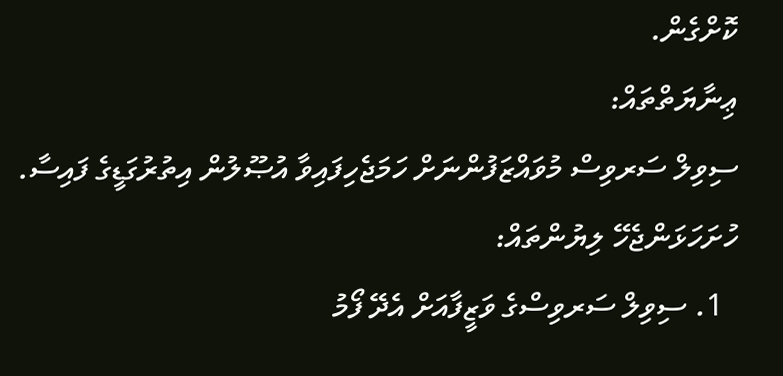ކޮށްގެން.
ޢިނާޔަތްތައް:
ސިވިލް ސަރވިސް މުވައްޒަފުންނަށް ހަމަޖެހިފައިވާ އުޞޫލުން އިތުރުގަޑީގެ ފައިސާ.
ހުށަހަޅަންޖެހޭ ލިޔުންތައް:
  1. ސިވިލް ސަރވިސްގެ ވަޒީފާއަށް އެދޭ ފޯމު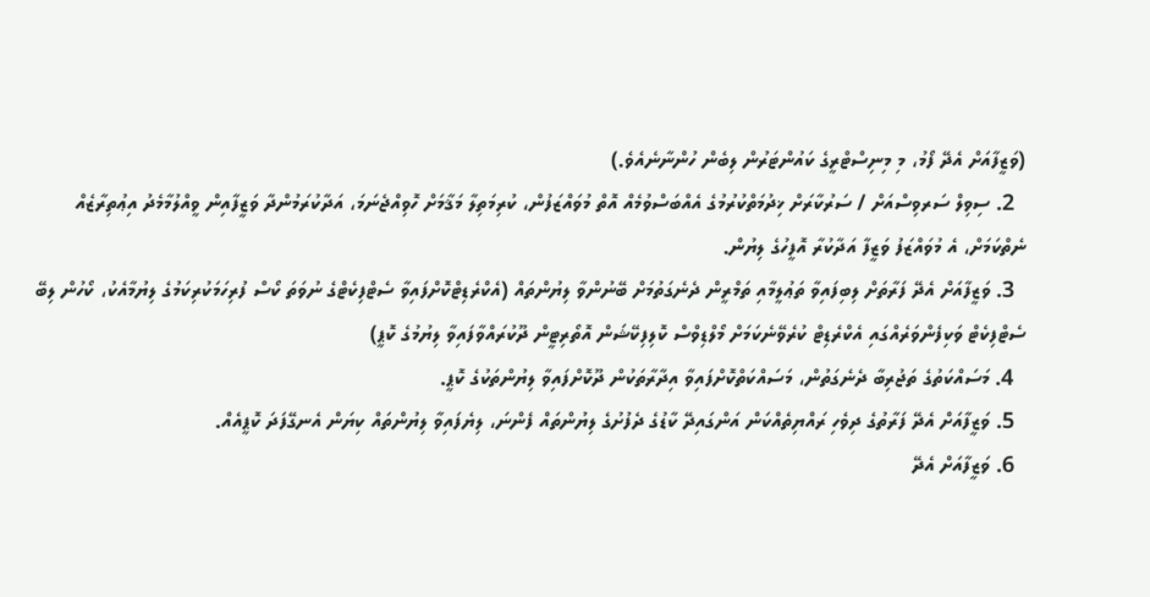(ވަޒީފާއަށް އެދޭ ފޯމު، މި މިނިސްޓްރީގެ ކައުންޓަރުން ލިބެން ހުންނާނެއެވެ.)
  2. ސިވިލް ސަރވިސްއަށް / ސަރުކާރަށް ޚިދުމަތްކުރުމުގެ އެއްބަސްވުމެއް އޮތް މުވައްޒަފުން، ކުރިމަތިލާ މަޤާމަށް ހޮވިއްޖެނަމަ، އަދާކުރަމުންދާ ވަޒީފާއިން ވީއްލުމާމެދު އިޢުތިރާޒެއް ނެތްކަމަށް، އެ މުވައްޒަފު ވަޒީފާ އަދާކުރާ އޮފީހުގެ ލިޔުން.
  3. ވަޒީފާއަށް އެދޭ ފަރާތަށް ލިބިފައިވާ ތަޢުލީމާއި ތަމްރީން ދެނެގަތުމަށް ބޭނުންވާ ލިޔުންތައް (އެކްރެޑިޓްކޮށްފައިވާ ސެޓްފިކެޓްގެ ނުވަތަ ކޯސް ފުރިހަމަކުރިކަމުގެ ލިޔުމާއެކު، ކޯހުން ލިބޭ ސެޓްފިކެޓް ވަކިފެންވަރެއްގައި އެކްރެޑިޓް ކުރެވޭނެކަމަށް މޯލްޑިވްސް ކޮލިފިކޭޝަން އޮތޯރިޓީން ދޫކުރައްވާފައިވާ ލިޔުމުގެ ކޮޕީ)
  4. މަސައްކަތުގެ ތަޖުރިބާ ދެނެގަތުން، މަސައްކަތްކޮށްފައިވާ އިދާރާތަކުން ދޫކޮށްފައިވާ ލިޔުންތަކުގެ ކޮޕީ.
  5. ވަޒީފާއަށް އެދޭ ފަރާތުގެ ދިވެހި ރައްޔިތެއްކަން އަންގައިދޭ ކާޑުގެ ދެފުށުގެ ލިޔުންތައް ފެންނަ، ލިޔެފައިވާ ލިޔުންތައް ކިޔަން އެނގޭފަދަ ކޮޕީއެއް.
  6. ވަޒީފާއަށް އެދޭ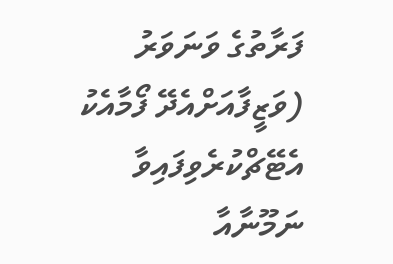ފަރާތުގެ ވަނަވަރު (ވަޒީފާއަށްއެދޭ ފޯމާއެކު އެޓޭޗްކުރެވިފައިވާ  ނަމޫނާއާ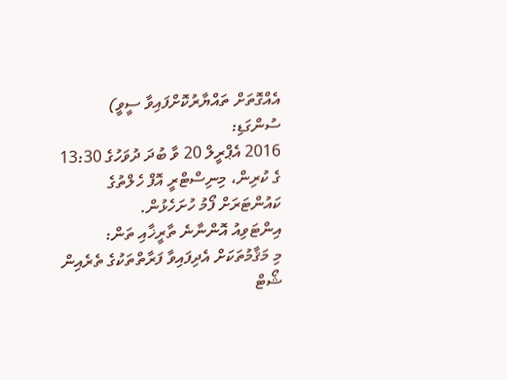އެއްގޮތަށް ތައްޔާރުކޮށްފައިވާ ސީވީ)
ސުންގަޑި:
2016 އެޕްރީލް 20 ވާ ބުދަ ދުވަހުގެ 13:30 ގެ ކުރިން، މިނިސްޓްރީ އޮފް ހެލްތުގެ ކައުންޓަރަށް ފޯމު ހުށަހެޅުން.
އިންޓަވިއު އޮންނާނެ ތާރީޚާއި ތަން:
މި މަޤާމުތަކަށް އެދިފައިވާ ފަރާތްތަކުގެ ތެރެއިން ޝޯޓް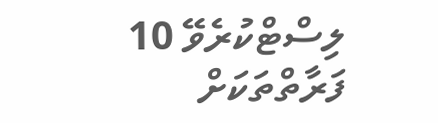ލިސްޓްކުރެވޭ 10 ފަރާތްތަކަށް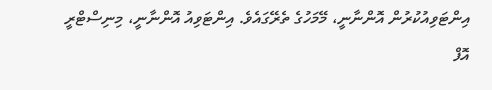އިންޓަވިއުކުރުން އޮންނާނީ، މޭމަހުގެ ތެރޭގައެވެ. އިންޓަވިއު އޮންނާނީ، މިނިސްޓްރީ އޮފް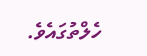ހެލްތުގައެވެ.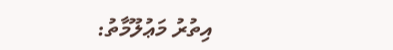އިތުރު މަޢުލޫމާތު: